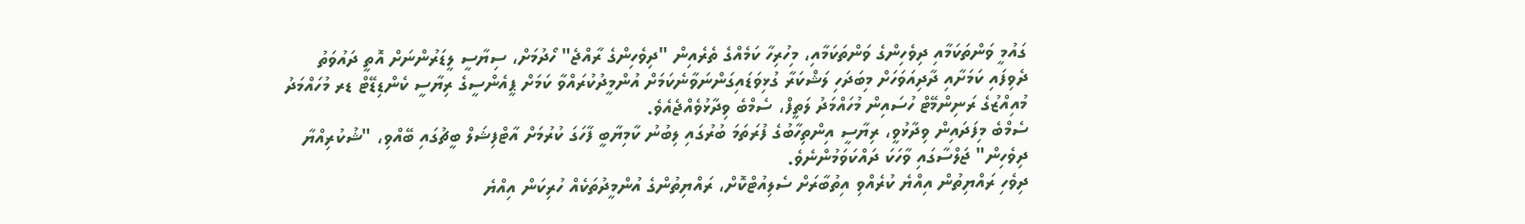ގައުމީ ވަންތަކަމާއި ދިވެހިންގެ ވަންތަކަމާއި، މިހުރިހާ ކަމެއްގެ ތެރެއިން "ދިވެހިންގެ ރާއްޖެ" ހޯދުމަށް، ސިޔާސީ ލީޑަރުންނަށް އޮތީ ދައުވަތު ދެވިފައި ކަމަށާއި ދާދިއަވަހަށް މިބަދަހި ލަޝްކަރާ ގުޅިވަޑައިގަންނަވާނެކަމަށް އުންމީދުކުރައްވާ ކަމަށް ޕީއެންސީގެ ރިޔާސީ ކެންޑިޑޭޓް ޑރ މުހައްމަދު މުއިއްޒުގެ ރަނިންމޭޓް ހުސައިން މުހައްމަދު ލަތީފް، ސެމްބެ ވިދާޅުވެއްޖެއެވެ.
ސެމްބެ މިފަދައިން ވިދާޅުވީ، ރިޔާސީ އިންތިހާބުގެ ފުރަތަމަ ބުރުގައި ލިބުނު ކާމިޔާބީ ފާހަގަ ކުރުމަށް އާޓްފިޝަލް ބީޗުގައި ބޭއްވި، "ޝުކުރިއްޔާ ދިވެހިން" ޖަލްސާގައި ވާހަކަ ދައްކަވަމުންނެވެ.
ދިވެހި ރައްޔިތުން އިއްޔެ ކުރެއްވި އިތުބާރަށް ސެލިއުޓްކޮށް، ރައްޔިތުންގެ އުންމީދުތަކެއް ހުރިކަން އިއްޔެ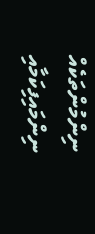ނިންމުންތަކެއް ނިންމައިފިކަމާއި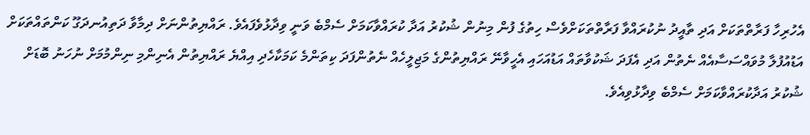އެހުރިހާ ފަރާތްތަކަށް އަދި ތާއީދު ނުކުރައްވާ ފަރާތްތަކަށްވެސް ހިތުގެ ފުން މިނުން ޝުކުރު އަދާ ކުރައްވާކަމަށް ސެމްބެ ވަނީ ވިދާޅުވެފައެވެ. ރައްޔިތުންނަށް ދިމާވާ ދަތިއުނދަގޫ ކަންތައްތަކަށް އަޑުއުފުލާ މުވައްސަސާއެއް ނެތުން އަދި އެފަދަ ޝަކުވާތައް އަޑުއަހައި އެހީވާނޭ ރައްޔިތުންގެ މަޖިލީހެއް ނެތުންފަދަ ކިތަންމެ ކަމަކާހެދި އިއްޔެ ރައްޔިތުން އެނިންމި ނިންމުމަށް ނުހަނު ބޮޑަށް ޝުކުރު އަދާކުރައްވާކަމަށް ސެމްބެ ވިދާޅުވިއެވެ.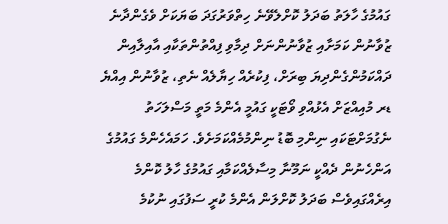ގައުމުގެ ހާލަތު ބަދަލު ކޮށްލެވޭނެ ހިތްވަރުގަދަ ބަޔަކަށް ވެގެންދާނެ ޒުވާނުން ކަމަށާއި ޒުވާނުންނަށް ދިމާވި ފިއްތުންތަކާއި އާއިލާއިން ދައްކަމުންގެންދިޔަ ބިރަށް، ފިކުރެއް ހިޔާލެއް ނެތި، ޒުވާނުން އިއްޔެ ޑރ މުއިއްޒަށް އެޅުއްވި ވޯޓަކީ ގައުމީ އެންމެ މަތީ މަސްލަހަތު ނެގުމަށްޓަކައި ނިންމި ބޮޑު ނިންމުމެއްކަމަށެވެ. ހަމައެހެންމެ ގައުމުގެ އަންހެނުން ދެއްކީ ނަމޫނާ މިސާލެއްކަމާއި ގައުމުގެ ހާލު ކޮންމެ އިރެއްގައިވެސް ބަދަލު ކޮށްލަން އެންމެ ކުރީ ސަފުގައި ނުކުމެ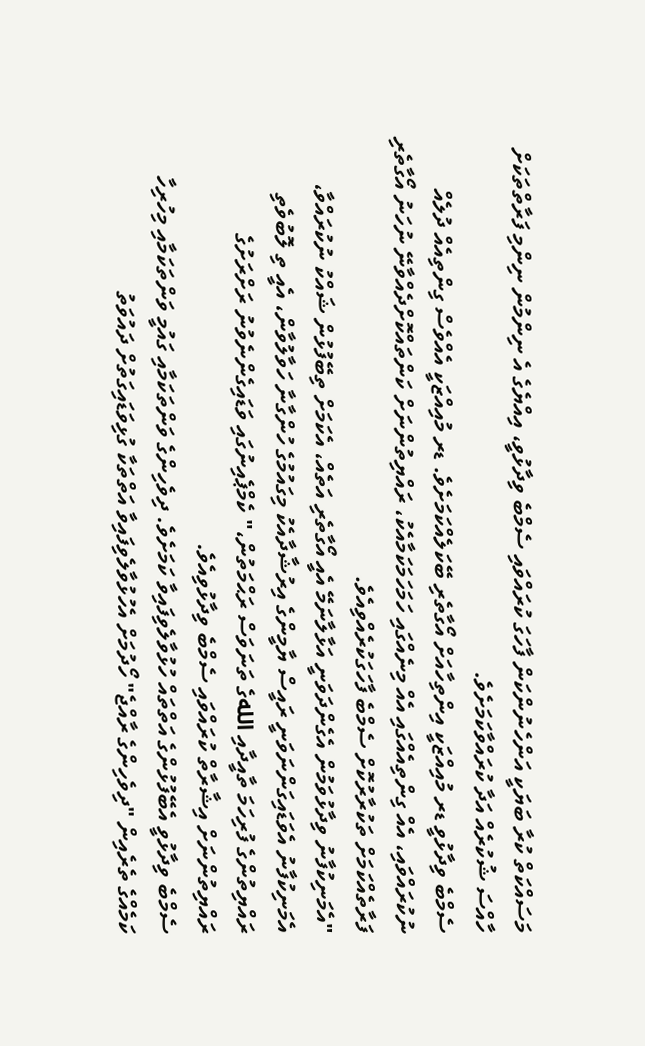މަސައްކަތް ކުރާ ބަޔަކީ އަންހެނުންކަން ފާހަގަ ކުރައްވައި ސެމްބެ ވިދާޅުވީ، އިއްޔެގެ އެ ނިންމުން ނިންމި ފަރާތްތަކަށް ހާއްސަ ޝުކުރެއް އަދާ ކުރައްވާކަމަށެވެ.
ސެމްބެ ވިދާޅުވީ ޑރ މުއިއްޒަކީ އިންތިހާއަށް އޯގާތެރި ބޭކަލެއްކަމަށެވެ. ޑރ މުއިއްޒަކީ އެއްވެސް ގިންތިއެއް ދުލެއް ނުކުރައްވައި، އެއް ގިންތިއެއްގައި އެއް މިނެއްގައި ހަމަހަމަކަމާއެކު، ރައްޔިތުންނަށް ކަންތައްކޮށްދެއްވާނޭ ނުހަނު އޯގާތެރި ފަރާތެއްކަމަށް ތަކުރާރުކޮށް ސެމްބެ ފާހަގަކުރެއްވިއެވެ.
"އެމަނިކުފާނު ވިދާޅުވަމުން އެގެންދަވަނީ އަޅާލާނަމޭ އެއީ އޯގާތެރި އަތެއް، އެކަމަށް ތިބޭފުޅުން ޝައްކު ނުކުރައްވާ، އެމަނިކުފާނު އެވަޑައިގަންނަވަނީ ރައީސް ޔާމީންގެ އިރުޝާދާއެކު މިގައުމުގެ ހުންގާނާ ހަވާލުވާން، އެއީ ތި ލޮބުވެތި ރައްޔިތުންގެ ފުރިހަމަ ތާއީދާއި اللهގެ ތަނަވަސް ރަޙްމަތުން،" ކެމްޕެއިނުގައި ވަޑައިގެންނެވުނު ރަށްރަށުގެ ރައްޔިތުންނަށް އިޝާރާތް ކުރައްވައި ސެމްބެ ވިދާޅުވިއެވެ.
ސެމްބެ ވިދާޅުވީ އެބޭފުޅުންގެ އަތްތައް ހުޅުވާލެވިފައިވާ ކަމަށެވެ. ދިވެހިންގެ ވަންތަކަމާއި ގައުމީ ވަންތަކަމާއި މިހުރިހާ ކަމެއްގެ ތެރެއިން "ދިވެހިންގެ ރާއްޖެ" ހޯދުމަށް އެހުޅުވާލެވިފައިވާ އަތްތަކާ ގުޅިވަޑައިގަތުށް ދައުވަތު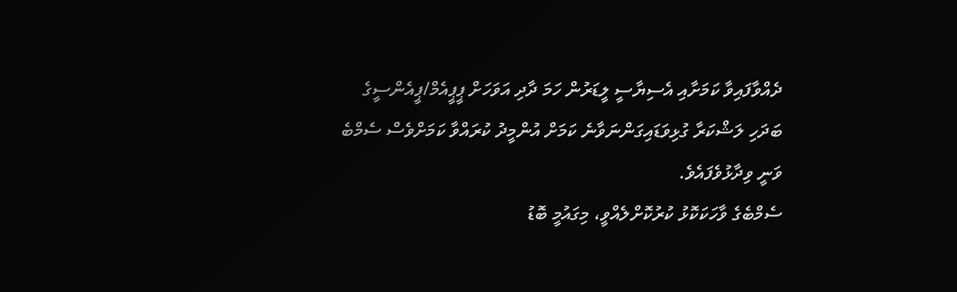ދެއްވާފައިވާ ކަމަށާއި އެސިޔާސީ ލީޑަރުން ހަމަ ދާދި އަވަހަށް ޕީޕީއެމް/ޕީއެންސީގެ ބަދަހި ލަޝްކަރާ ގުޅިވަޑައިގަންނަވާނެ ކަމަށް އުންމީދު ކުރައްވާ ކަމަށްވެސް ސެމްބެ ވަނީ ވިދާޅުވެފައެވެ.
ސެމްބެގެ ވާހަކަކޮޅު ކުރުކޮށްލެއްވީ، މިގައުމީ ބޮޑު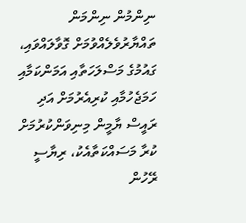ނިންމުން ނިންމަން ތައްޔާރުވެލެއްވުމަށް ގޮވާލައްވައި، ގައުމުގެ މަސްލަހަތާއި އަމަންކަމާއި ހަމަޖެހުމާއި ކުރިއެރުމަށް އަދި ރައީސް ޔާމީން މިނިވަންކުރުމަށް ކުރާ މަސައްކަތާއެކު، ރިޔާސީ ރޭހުން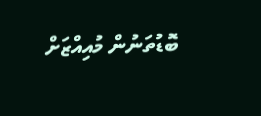ބޮޑުތަނުން މުއިއްޒަށް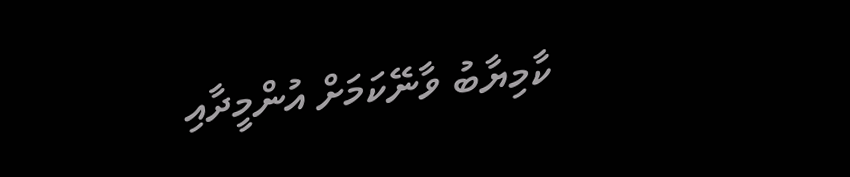ކާމިޔާބު ވާނޭކަމަށް އުންމީދާއި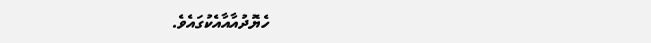ހެޔޮދުއާއާއެކުގައެވެ.